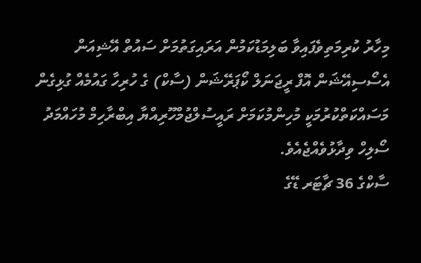މިހާރު ކުރިމަތިވެފައިވާ ބަލިމަޑުކަމުން އަރައިގަތުމަށް ސައުތް އޭޝިއަން އެސޯސިއޭޝަން އޮފް ރީޖަނަލް ކޯޕަރޭޝަން (ސާކް) ގެ ހުރިހާ ގައުމެއް ގުޅިގެން މަސައްކަތްކުރުމަކީ މުހިންމުކަމަށް ރައީސުލްޖުމްހޫރިއްޔާ އިބްރާހިމް މުހައްމަދު ސޯލިހް ވިދާޅުވެއްޖެއެވެ.
ސާކްގެ 36 ޗާޓަރ ޑޭގެ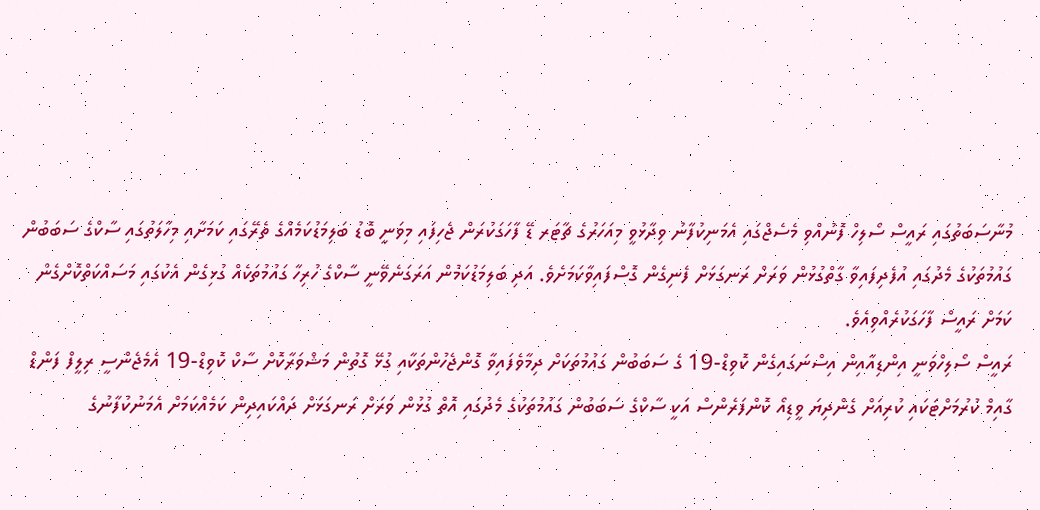މުނާސަބަތުގައި ރައީސް ސޯލިހް ފޮނުއްވި މެސެޖްގައި އެމަނިކުފާނު ވިދާޅުވީ މިއަހަރުގެ ޗާޓަރ ޑޭ ފާހަގަކުރަން ޖެހިފައި މިވަނީ ބޮޑު ބަލިމަޑުކަމެއްގެ ތެރޭގައި ކަމަށާއި މިހާލަތުގައި ސާކްގެ ސަބަބުން ގައުމުތަކުގެ މެދުގައި އުފެދިފައިވާ ގާތްގުޅުން ވަރަށް ރަނގަޅަށް ފެނިގެން ގޮސްފައިވާކަމަށެވެ. އަދި ބަލިމަޑުކަމުން އަރަގަނެވޭނީ ސާކްގެ ހުރިހާ ގައުމުތަކެއް ގުޅިގެން އެކުގައި މަސައްކަތްކޮށްގެން ކަމަށް ރައީސް ފާހަގަކުރެއްވިއެވެ.
ރައީސް ސޯލިހްވަނީ އިންޑިއާއިން އިސްނަގައިގެން ކޮވިޑް-19 ގެ ސަބަބުން ގައުމުތަކަށް ދިމާވެފައިވާ ގޮންޖެހުންތަކާއި ގުޅޭ ގޮތުން މަޝްވަރާކޮށް ސާކް ކޮވިޑް-19 އެމެޖެންސީ ރިލީފް ފަންޑް ގާއިމް ކުރުމަށްޓަކައި ކުރިއަށް ގެންދިޔަ ވީޑިއޯ ކޮންފަރެންސް އަކީ ސާކްގެ ސަބަބުން ގައުމުތަކުގެ މެދުގައި އޮތް ގުޅުން ވަރަށް ރަނގަޅަށް ދައްކައިދިން ކަމެއްކަމަށް އެމަނުކުފާނުގެ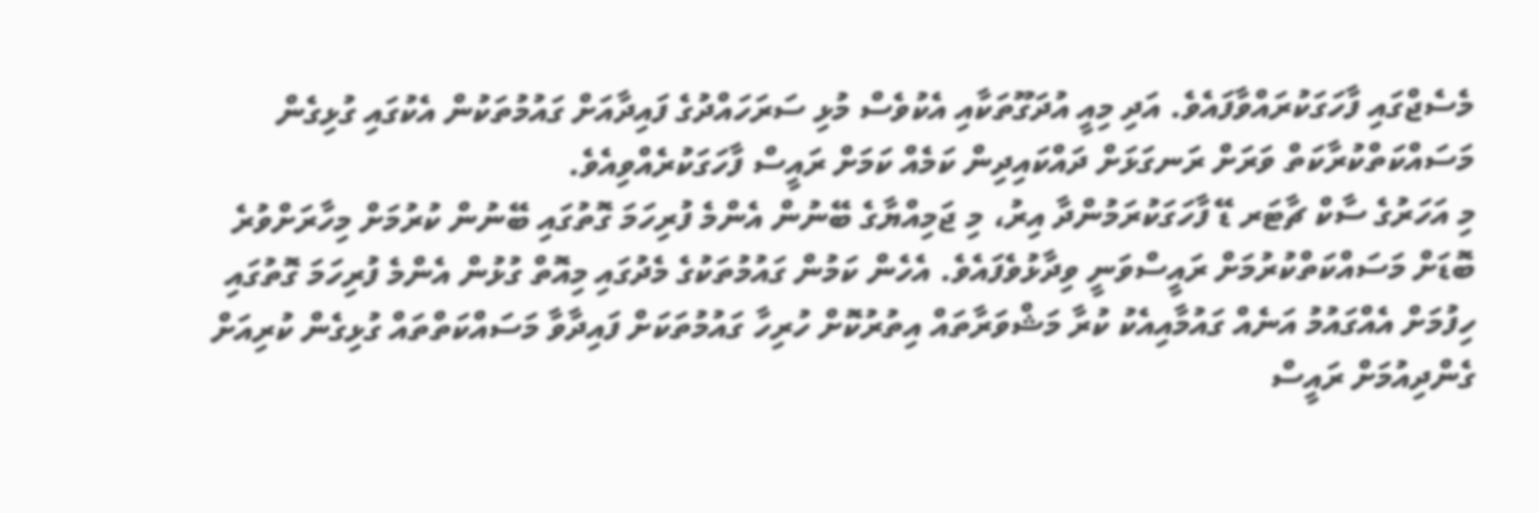މެސެޖްގައި ފާހަގަކުރައްވާފައެވެ. އަދި މިއީ އުދަގޫތަކާއި އެކުވެސް މުޅި ސަރަހައްދުގެ ފައިދާއަށް ގައުމުތަކުން އެކުގައި ގުޅިގެން މަސައްކަތްކުރާކަތް ވަރަށް ރަނގަޅަށް ދައްކައިދިން ކަމެއް ކަމަށް ރައީސް ފާހަގަކުރެއްވިއެވެ.
މި އަހަރުގެ ސާކް ޗާޓަރ ޑޭ ފާހަގަކުރަމުންދާ އިރު، މި ޖަމިއްޔާގެ ބޭނުން އެންމެ ފުރިހަމަ ގޮތުގައި ބޭނުން ކުރުމަށް މިހާރަށްވުރެ ބޮޑަށް މަސައްކަތްކުރުމަށް ރައީސްވަނީ ވިދާޅުވެފައެވެ. އެހެން ކަމުން ގައުމުތަކުގެ މެދުގައި މިއޮތް ގުޅުން އެންމެ ފުރިހަމަ ގޮތުގައި ހިފުމަށް އެއްގައުމު އަނެއް ގައުމާއިއެކު ކުރާ މަޝްވަރާތައް އިތުރުކޮށް ހުރިހާ ގައުމުތަކަށް ފައިދާވާ މަސައްކަތްތައް ގުޅިގެން ކުރިއަށް ގެންދިއުމަށް ރައީސް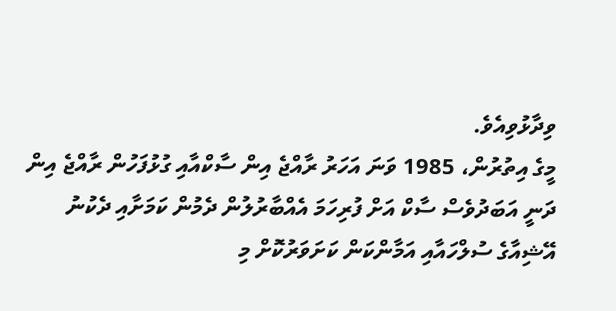ވިދާޅުވިއެވެ.
މީގެ އިތުރުން، 1985 ވަނަ އަހަރު ރާއްޖެ އިން ސާކްއާއި ގުޅުފަހުން ރާއްޖެ އިން ދަނީ އަބަދުވެސް ސާކް އަށް ފުރިހަމަ އެއްބާރުލުން ދެމުން ކަމަށާއި ދެކުނު އޭޝިއާގެ ސުލްހައާއި އަމާންކަން ކަށަވަރުކޮށް މި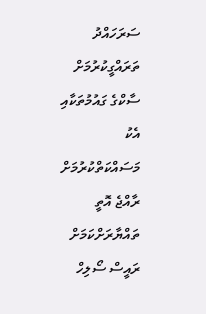ސަރަހައްދު ތަރައްގީކުރުމަށް ސާކްގެ ގައުމުތަކާއި އެކު މަސައްކަތްކުރުމަށް ރާއްޖެ އޮތީ ތައްޔާރަށްކަމަށް ރައީސް ސޯލިހް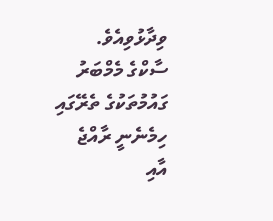ވިދާޅުވިއެވެ.
ސާކްގެ މެމްބަރު ގައުމުތަކުގެ ތެރޭގައި ހިމެނެނީ ރާއްޖެ އާއި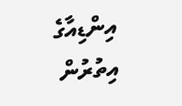އިންޑިއާގެ އިތުރުން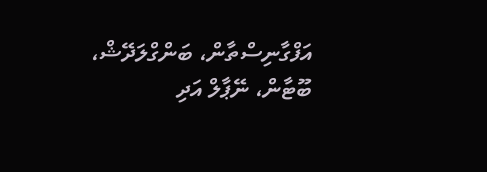އަފްގާނިސްތާން، ބަންގްލަދޭޝް، ބޫޓާން، ނޭޕާލް އަދި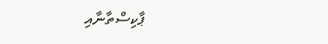ޕާކިސްތާނާއި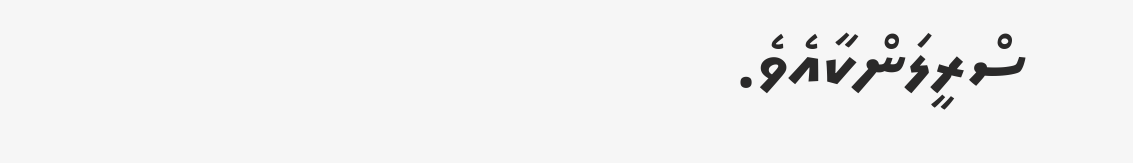ސްރީލަންކާއެވެ.